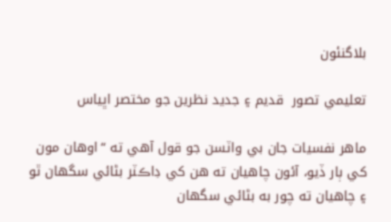بلاگنئون

تعليمي تصور  قديم ۽ جديد نظرين جو مختصر اڀياس

ماهر نفسيات جان بي واٽسن جو قول آهي ته “اوهان مون کي ٻار ڏيو، آئون چاهيان ته هن کي ڊاڪٽر بڻائي سگهان ٿو ۽ چاهيان ته چور به بڻائي سگهان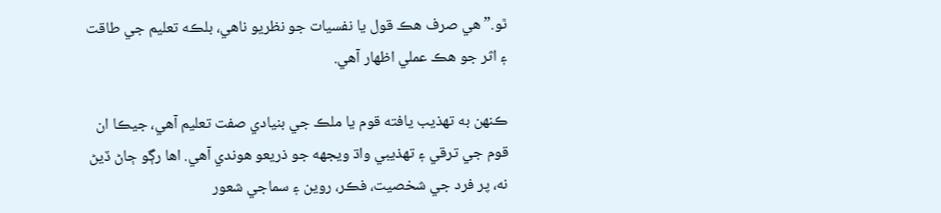ٿو.” هي صرف هڪ قول يا نفسيات جو نظريو ناهي، بلڪه تعليم جي طاقت ۽ اثر جو هڪ عملي اظهار آهي.

ڪنهن به تهذيب يافته قوم يا ملڪ جي بنيادي صفت تعليم آهي، جيڪا ان قوم جي ترقي ۽ تهذيبي واڌ ويجهه جو ذريعو هوندي آهي. اها رڳو ڄاڻ ڏيڻ نه، پر فرد جي شخصيت، فڪر، روين ۽ سماجي شعور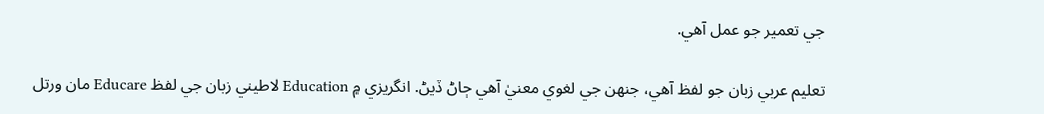جي تعمير جو عمل آهي.

تعليم عربي زبان جو لفظ آهي، جنهن جي لغوي معنيٰ آهي ڄاڻ ڏيڻ. انگريزي ۾ Education لاطيني زبان جي لفظ Educare مان ورتل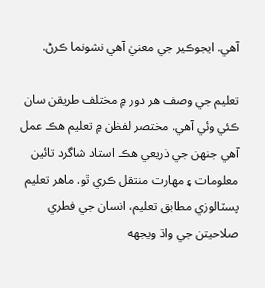آهي. ايجوڪير جي معنيٰ آهي نشونما ڪرڻ.

تعليم جي وصف هر دور ۾ مختلف طريقن سان ڪئي وئي آهي. مختصر لفظن ۾ تعليم هڪ عمل آهي جنهن جي ذريعي هڪ استاد شاگرد تائين معلومات ۽ مهارت منتقل ڪري ٿو. ماهر تعليم پسٽالوزي مطابق تعليم، انسان جي فطري صلاحيتن جي واڌ ويجهه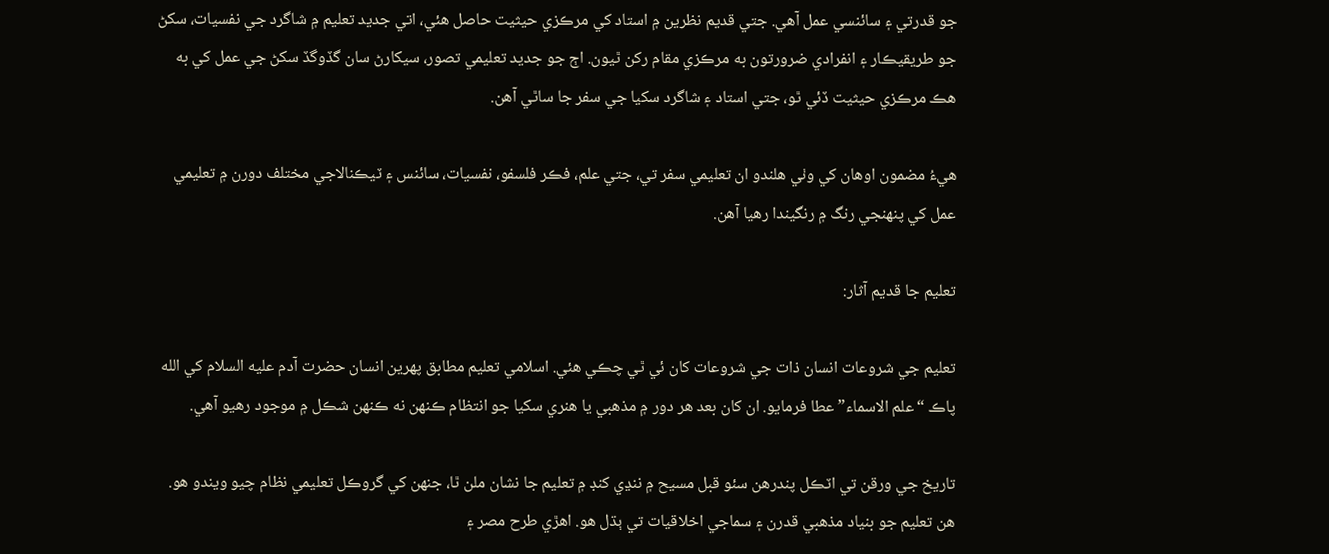جو قدرتي ۽ سائنسي عمل آھي. جتي قديم نظرين ۾ استاد کي مرڪزي حيثيت حاصل هئي، اتي جديد تعليم ۾ شاگرد جي نفسيات، سکڻ جو طريقيڪار ۽ انفرادي ضرورتون به مرڪزي مقام رکن ٿيون. اڄ جو جديد تعليمي تصور، سيکارڻ سان گڏوگڏ سکڻ جي عمل کي به هڪ مرڪزي حيثيت ڏئي ٿو، جتي استاد ۽ شاگرد سکيا جي سفر جا ساٿي آهن.

هيءُ مضمون اوهان کي وٺي هلندو ان تعليمي سفر تي، جتي علم، فڪر فلسفو، نفسيات، سائنس ۽ ٽيڪنالاجي مختلف دورن ۾ تعليمي عمل کي پنهنجي رنگ ۾ رنگيندا رهيا آهن.

تعليم جا قديم آثار:

تعليم جي شروعات انسان ذات جي شروعات کان ئي ٿي چڪي هئي. اسلامي تعليم مطابق پهرين انسان حضرت آدم عليه السلام کي الله پاڪ “علم الاسماء” عطا فرمايو. ان کان بعد هر دور ۾ مذهبي يا هنري سکيا جو انتظام ڪنهن نه ڪنهن شڪل ۾ موجود رهيو آهي.

تاريخ جي ورقن تي اٽڪل پندرهن سئو قبل مسيح ۾ ننڍي کنڊ ۾ تعليم جا نشان ملن ٿا، جنهن کي گروڪل تعليمي نظام چيو ويندو هو. هن تعليم جو بنياد مذهبي قدرن ۽ سماجي اخلاقيات تي ٻڌل هو. اهڙي طرح مصر ۽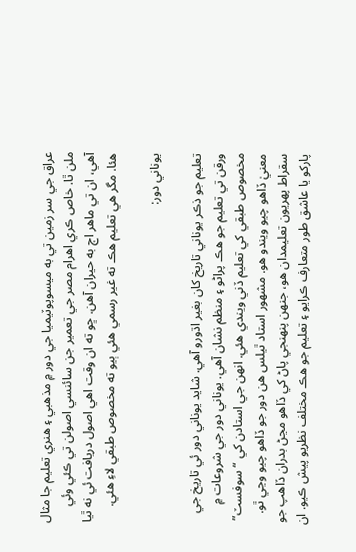عراق جي سر زمين تي به ميسوپوٽيميا جي دور ۾ مذهبي ۽ هنري تعليم جا مثال ملن ٿا. خاص ڪري اهرام مصر جي تعمير جن سائنسي اصولن تي ڪئي وئي آهي، ان تي ماهر اڄ به حيران آهن. ڇو ته ان وقت اهي اصول دريافت ئي نه ٿيا هئا. مگر هي تعليم هڪ ته غير رسمي هئي ٻيو ته مخصوص طبقي لاءِ هئي.

يوناني دور:

تعليم جو ذڪر يوناني تاريخ کان بغير اڌورو آهي. شايد يوناني دور ئي تاريخ جي ورقن تي تعليم جو هڪ پراڻو ۽ منظم نشان آهي. يوناني دور جي شروعات ۾ مخصوص طبقي کي تعليم ڏني ويندي هئي. انهن جي استادن کي “سوفسٽ” معنيٰ ڏاهو چيو ويندو هو. مشهور استاد ٿيلس هن دور جو ڏاهو چيو وڃي ٿو. سقراط پهريون تعليمدان هو، جنهن پنهنجي پاڻ کي ڏاهو مڃڻ بدران ڏاهپ جو پارکو يا عاشق طور متعارف ڪرايو ۽ تعليم جو هڪ مختلف نظريو پيش ڪيو. ان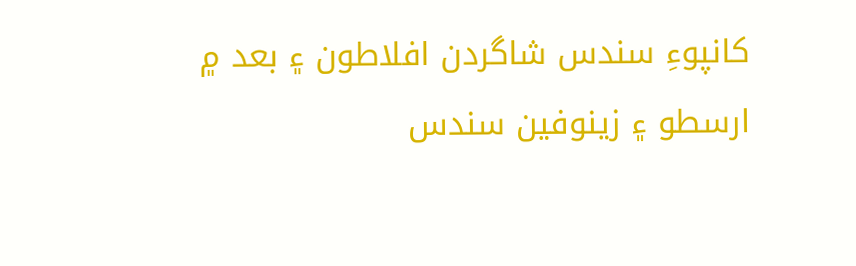کانپوءِ سندس شاگردن افلاطون ۽ بعد ۾ ارسطو ۽ زينوفين سندس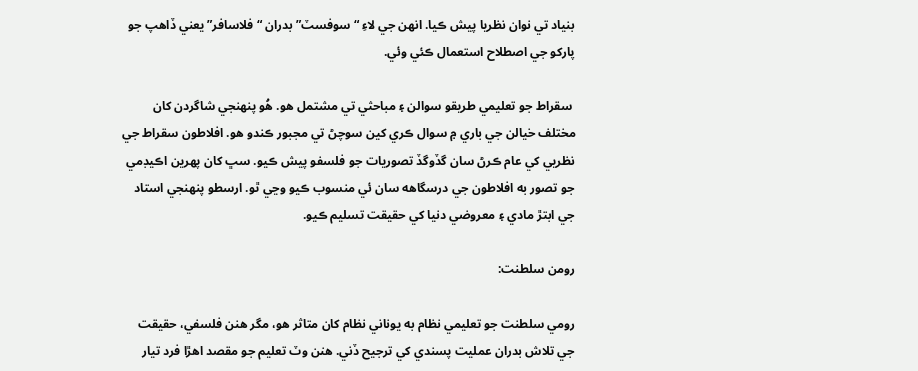بنياد تي نوان نظريا پيش ڪيا. انهن جي لاءِ “سوفسٽ” بدران “فلاسافر” يعني ڏاهپ جو پارکو جي اصطلاح استعمال ڪئي وئي.

 سقراط جو تعليمي طريقو سوالن ۽ مباحثي تي مشتمل هو. هُو پنهنجي شاگردن کان مختلف خيالن جي باري ۾ سوال ڪري کين سوچڻ تي مجبور ڪندو هو. افلاطون سقراط جي نظريي کي عام ڪرڻ سان گڏوگڏ تصوريات جو فلسفو پيش ڪيو. سڀ کان پهرين اڪيڊمي جو تصور به افلاطون جي درسگاهه سان ئي منسوب ڪيو وڃي ٿو. ارسطو پنهنجي استاد جي ابتڙ مادي ۽ معروضي دنيا کي حقيقت تسليم ڪيو.

رومن سلطنت:

رومي سلطنت جو تعليمي نظام به يوناني نظام کان متاثر هو، مگر هنن فلسفي، حقيقت جي تلاش بدران عمليت پسندي کي ترجيح ڏني. هنن وٽ تعليم جو مقصد اهڙا فرد تيار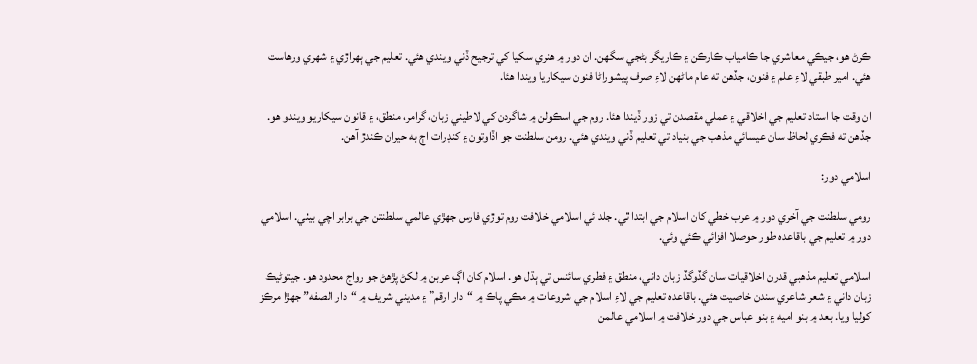ڪرڻ هو، جيڪي معاشري جا ڪامياب ڪارڪن ۽ ڪاريگر بڻجي سگهن. ان دور ۾ هنري سکيا کي ترجيح ڏني ويندي هئي. تعليم جي ٻهراڙي ۽ شهري ورهاست هئي. امير طبقي لاءِ علم ۽ فنون، جڏهن ته عام ماڻهن لاءِ صرف پيشوراڻا فنون سيکاريا ويندا هئا.

ان وقت جا استاد تعليم جي اخلاقي ۽ عملي مقصدن تي زور ڏيندا هئا. روم جي اسڪولن ۾ شاگردن کي لاطيني زبان، گرامر، منطق، ۽ قانون سيکاريو ويندو هو. جڏهن ته فڪري لحاظ سان عيسائي مذهب جي بنياد تي تعليم ڏني ويندي هئي. رومن سلطنت جو اڏاوتون ۽ کنڊرات اڄ به حيران ڪندڙ آهن.

اسلامي دور:

رومي سلطنت جي آخري دور ۾ عرب خطي کان اسلام جي ابتدا ٿي. جلد ئي اسلامي خلافت روم توڙي فارس جهڙي عالمي سلطنتن جي برابر اچي بيٺي. اسلامي دور ۾ تعليم جي باقاعده طور حوصلا افزائي ڪئي وئي.

اسلامي تعليم مذهبي قدرن اخلاقيات سان گڏوگڏ زبان داني، منطق ۽ فطري سائنس تي ٻڌل هو. اسلام کان اڳ عربن ۾ لکڻ پڙهڻ جو رواج محدود هو. جيتوڻيڪ زبان داني ۽ شعر شاعري سندن خاصيت هئي. باقاعده تعليم جي لاءِ اسلام جي شروعات ۾ مڪي پاڪ ۾ “دار ارقم” ۽ مديني شريف ۾ “دار الصفه” جهڙا مرڪز کوليا ويا. بعد ۾ بنو اميه ۽ بنو عباس جي دور خلافت ۾ اسلامي عالمن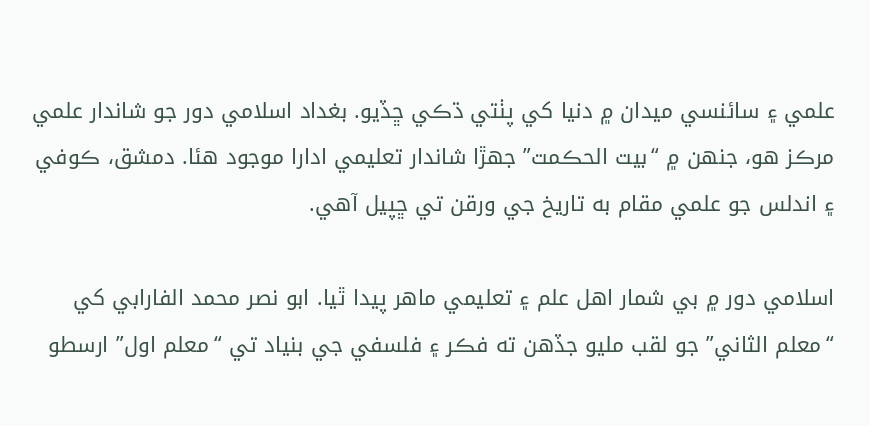علمي ۽ سائنسي ميدان ۾ دنيا کي پٺتي ڌڪي ڇڏيو. بغداد اسلامي دور جو شاندار علمي مرڪز هو، جنهن ۾ “بيت الحڪمت” جهڙا شاندار تعليمي ادارا موجود هئا. دمشق، ڪوفي ۽ اندلس جو علمي مقام به تاريخ جي ورقن تي ڇپيل آهي.

اسلامي دور ۾ بي شمار اهل علم ۽ تعليمي ماهر پيدا ٿيا. ابو نصر محمد الفارابي کي “معلم الثاني” جو لقب مليو جڏهن ته فڪر ۽ فلسفي جي بنياد تي “معلم اول” ارسطو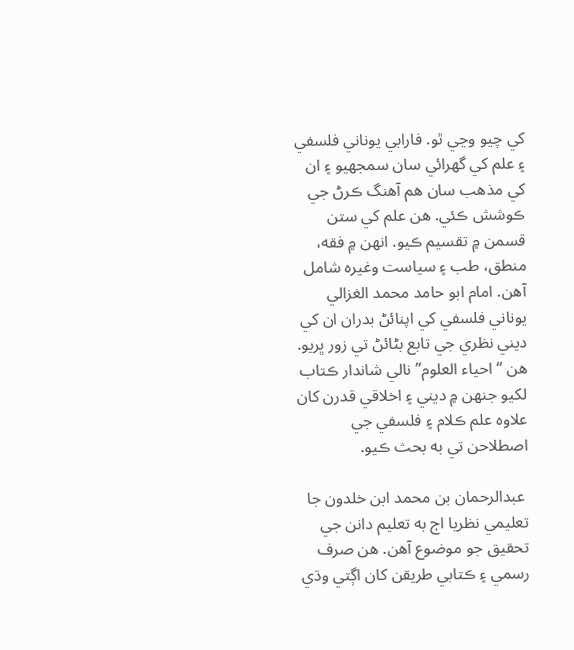کي چيو وڃي ٿو. فارابي يوناني فلسفي ۽ علم کي گهرائي سان سمجهيو ۽ ان کي مذهب سان هم آهنگ ڪرڻ جي ڪوشش ڪئي. هن علم کي ستن قسمن ۾ تقسيم ڪيو. انهن ۾ فقه، منطق، طب ۽ سياست وغيره شامل آهن. امام ابو حامد محمد الغزالي يوناني فلسفي کي اپنائڻ بدران ان کي ديني نظري جي تابع بڻائڻ تي زور ڀريو. هن “احياء العلوم” نالي شاندار ڪتاب لکيو جنهن ۾ ديني ۽ اخلاقي قدرن کان علاوه علم ڪلام ۽ فلسفي جي اصطلاحن تي به بحث ڪيو.

 عبدالرحمان بن محمد ابن خلدون جا تعليمي نظريا اڄ به تعليم دانن جي تحقيق جو موضوع آهن. هن صرف رسمي ۽ ڪتابي طريقن کان اڳتي وڌي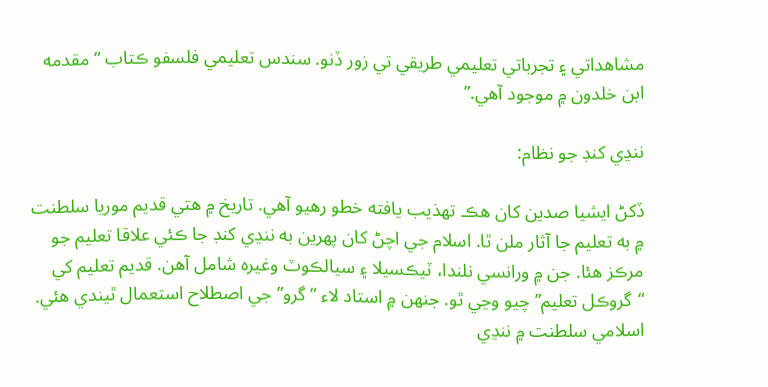مشاهداتي ۽ تجرباتي تعليمي طريقي تي زور ڏنو. سندس تعليمي فلسفو ڪتاب “مقدمه ابن خلدون ۾ موجود آهي.”

ننڍي کنڊ جو نظام:

ڏکڻ ايشيا صدين کان هڪ تهذيب يافته خطو رهيو آهي. تاريخ ۾ هتي قديم موريا سلطنت ۾ به تعليم جا آثار ملن ٿا. اسلام جي اچڻ کان پهرين به ننڍي کنڊ جا ڪئي علاقا تعليم جو مرڪز هئا. جن ۾ ورانسي نلندا، ٽيڪسيلا ۽ سيالڪوٽ وغيره شامل آهن. قديم تعليم کي “گروڪل تعليم” چيو وڃي ٿو. جنهن ۾ استاد لاء “گرو” جي اصطلاح استعمال ٿيندي هئي. اسلامي سلطنت ۾ ننڍي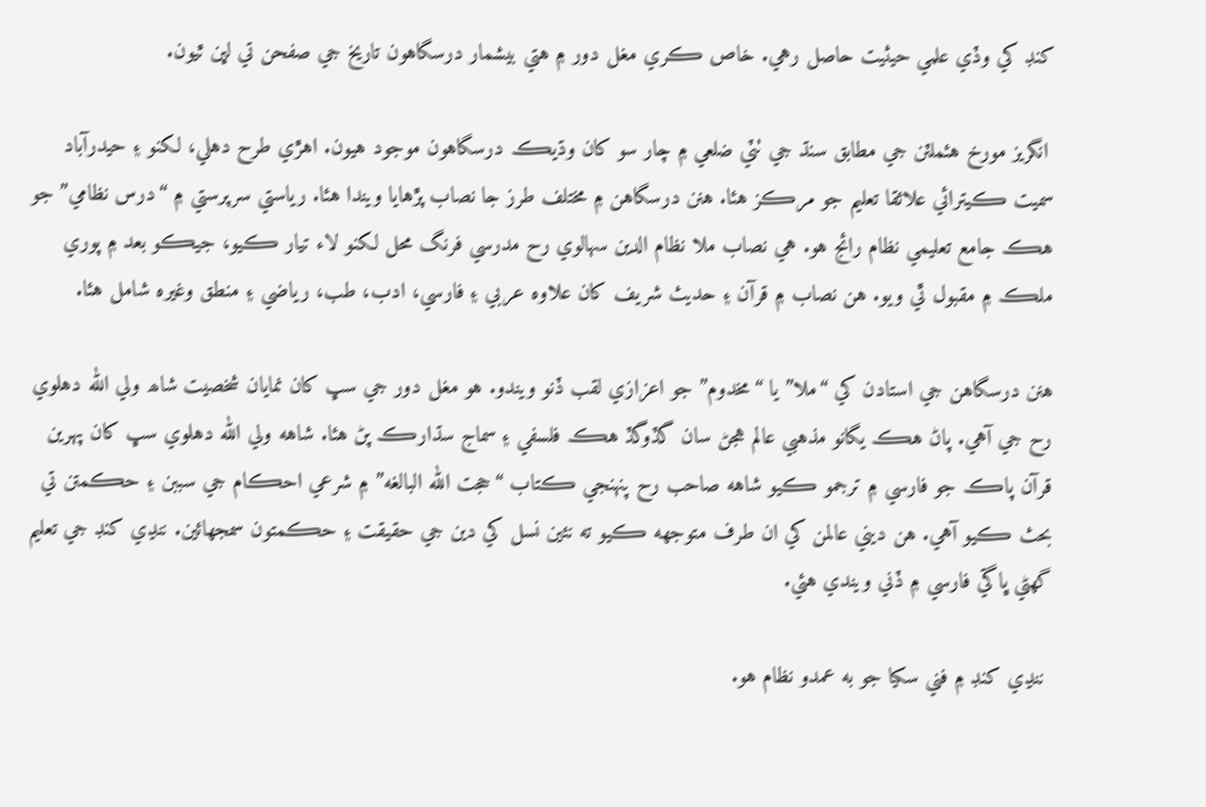کنڊ کي وڏي علمي حيثيت حاصل رهي. خاص ڪري مغل دور ۾ هتي بيشمار درسگاهون تاريخ جي صفحن تي لڀن ٿيون.

 انگريز مورخ هئملٽن جي مطابق سنڌ جي ٺٽي ضلعي ۾ چار سو کان وڌيڪ درسگاهون موجود هيون. اهڙي طرح دهلي، لکنو ۽ حيدرآباد سميت ڪيترائي علائقا تعليم جو مرڪز هئا. هنن درسگاهن ۾ مختلف طرز جا نصاب پڙهايا ويندا هئا. رياستي سرپرستي ۾ “درس نظامي” جو هڪ جامع تعليمي نظام رائج هو. هي نصاب ملا نظام الدين سهالوي رح مدرسي فرنگ محل لکنو لاء تيار ڪيو، جيڪو بعد ۾ پوري ملڪ ۾ مقبول ٿي ويو. هن نصاب ۾ قرآن ۽ حديث شريف کان علاوه عربي ۽ فارسي، ادب، طب، رياضي ۽ منطق وغيره شامل هئا.

هنن درسگاهن جي استادن کي “ملا” يا “مخدوم” جو اعزازي لقب ڏنو ويندو. هو مغل دور جي سڀ کان نمايان شخصيت شاھ ولي الله دهلوي رح جي آهي. پاڻ هڪ يگانو مذهبي عالم هجڻ سان گڏوگڏ هڪ فلسفي ۽ سماج سڌارڪ پڻ هئا. شاهه ولي الله دهلوي سڀ کان پهرين قرآن پاڪ جو فارسي ۾ ترجمو ڪيو شاهه صاحب رح پنهنجي ڪتاب “حجت الله البالغه” ۾ شرعي احڪام جي سببن ۽ حڪمتن تي بحث ڪيو آهي. هن ديني عالمن کي ان طرف متوجهه ڪيو ته نئين نسل کي دين جي حقيقت ۽ حڪمتون سمجهائين. ننڍي کنڊ جي تعليم گهڻي ڀاڱي فارسي ۾ ڏني ويندي هئي.

 ننڍي کنڊ ۾ فني سکيا جو به عمدو نظام هو.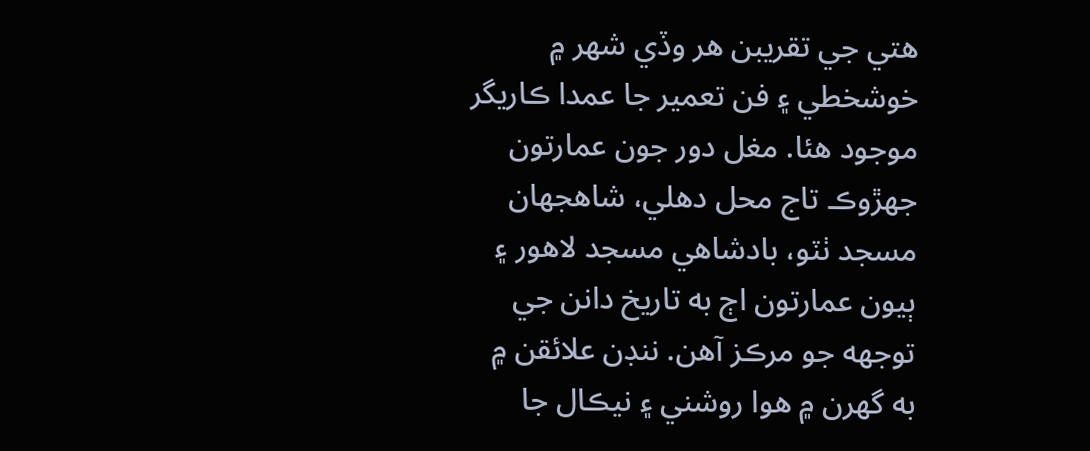هتي جي تقريبن هر وڏي شهر ۾ خوشخطي ۽ فن تعمير جا عمدا ڪاريگر موجود هئا. مغل دور جون عمارتون جھڙوڪ تاج محل دهلي، شاهجهان مسجد ٺٽو، بادشاهي مسجد لاهور ۽ ٻيون عمارتون اڄ به تاريخ دانن جي توجهه جو مرڪز آهن. ننڊن علائقن ۾ به گهرن ۾ هوا روشني ۽ نيڪال جا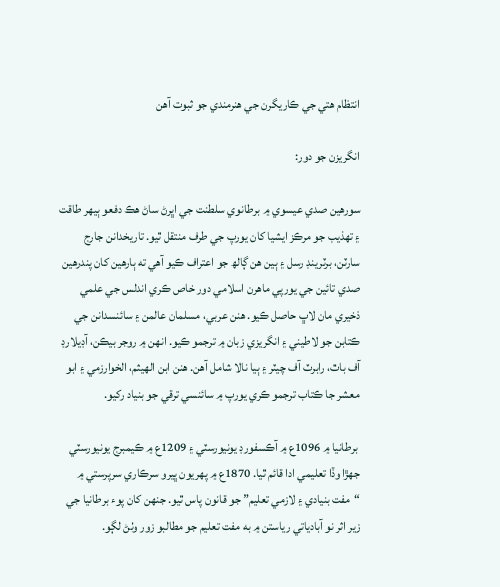انتظام هتي جي ڪاريگرن جي هنرمندي جو ثبوت آهن

انگريزن جو دور:

سورهين صدي عيسوي ۾ برطانوي سلطنت جي اڀرڻ ساڻ هڪ دفعو ٻيهر طاقت ۽ تهذيب جو مرڪز ايشيا کان يورپ جي طرف منتقل ٿيو. تاريخدانن جارج سارٽن، برٽرينڊ رسل ۽ ٻين هن ڳالھ جو اعتراف ڪيو آهي ته ٻارهين کان پندرهين صدي تائين جي يورپي ماهرن اسلامي دور خاص ڪري اندلس جي علمي ذخيري مان لاڀ حاصل ڪيو. هنن عربي، مسلمان عالمن ۽ سائنسدانن جي ڪتابن جو لاطيني ۽ انگريزي زبان ۾ ترجمو ڪيو. انهن ۾ روجر بيڪن، آڊيلارڊ آف باٿ، رابرٽ آف چيٽر ۽ ٻيا نالا شامل آهن. هنن ابن الهيثم، الخوارزمي ۽ ابو معشر جا ڪتاب ترجمو ڪري يورپ ۾ سائنسي ترقي جو بنياد رکيو.

 برطانيا ۾ 1096ع ۾ آڪسفورڊ يونيورسٽي ۽ 1209ع ۾ ڪيمبرج يونيورسٽي جهڙا وڏا تعليمي ادا قائم ٿيا. 1870ع ۾ پهريون ڀيرو سرڪاري سرپرستي ۾ “مفت بنيادي ۽ لازمي تعليم” جو قانون پاس ٿيو. جنهن کان پوء برطانيا جي زير اثر نو آبادياتي رياستن ۾ به مفت تعليم جو مطالبو زور وٺڻ لڳو.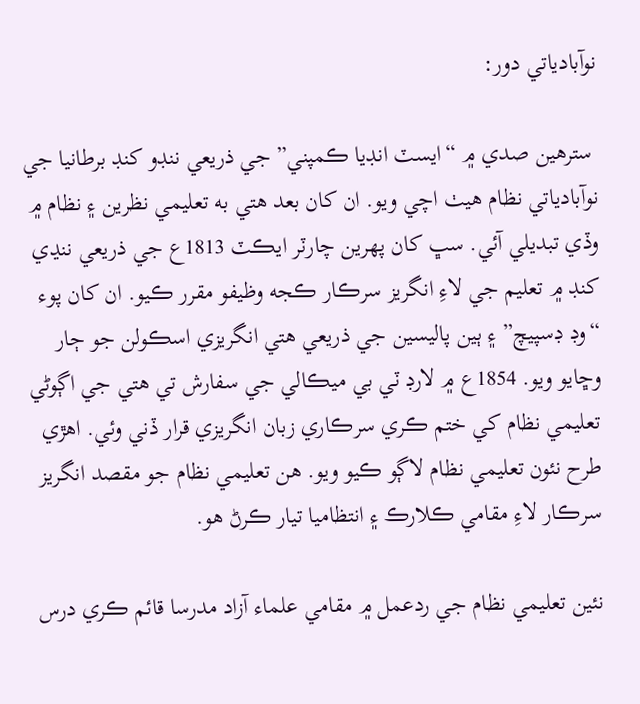نوآبادياتي دور:

 سترهين صدي ۾ “ايسٽ انڊيا ڪمپني” جي ذريعي ننڊو کنڊ برطانيا جي نوآبادياتي نظام هيٺ اچي ويو. ان کان بعد هتي به تعليمي نظرين ۽ نظام ۾ وڏي تبديلي آئي. سڀ کان پهرين چارٽر ايڪٽ 1813ع جي ذريعي ننڍي کنڊ ۾ تعليم جي لاءِ انگريز سرڪار ڪجه وظيفو مقرر ڪيو. ان کان پوء “وڊ ڊسپيچ” ۽ ٻين پاليسين جي ذريعي هتي انگريزي اسڪولن جو ڄار وڇايو ويو. 1854ع ۾ لارڊ ٽي بي ميڪالي جي سفارش تي هتي جي اڳوڻي تعليمي نظام کي ختم ڪري سرڪاري زبان انگريزي قرار ڏني وئي. اهڙي طرح نئون تعليمي نظام لاڳو ڪيو ويو. هن تعليمي نظام جو مقصد انگريز سرڪار لاءِ مقامي ڪلارڪ ۽ انتظاميا تيار ڪرڻ هو.

نئين تعليمي نظام جي ردعمل ۾ مقامي علماء آزاد مدرسا قائم ڪري درس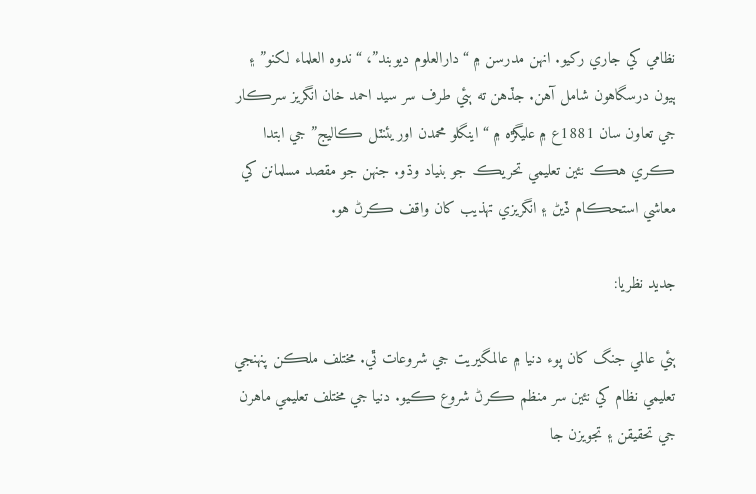نظامي کي جاري رکيو. انهن مدرسن ۾ “دارالعلوم ديوبند”، “ندوه العلماء لکنو” ۽ ٻيون درسگاهون شامل آهن. جڏهن ته ٻئي طرف سر سيد احمد خان انگريز سرڪار جي تعاون سان 1881ع ۾ عليگڙه ۾ “اينگلو محمدن اوريئنٽل ڪاليج” جي ابتدا ڪري هڪ نئين تعليمي تحريڪ جو بنياد وڌو. جنهن جو مقصد مسلمانن کي معاشي استحڪام ڏيڻ ۽ انگريزي تهذيب کان واقف ڪرڻ هو.

جديد نظريا:

ٻئي عالمي جنگ کان پوء دنيا ۾ عالمگيريت جي شروعات ٿي. مختلف ملڪن پنهنجي تعليمي نظام کي نئين سر منظم ڪرڻ شروع ڪيو. دنيا جي مختلف تعليمي ماهرن جي تحقيقن ۽ تجويزن جا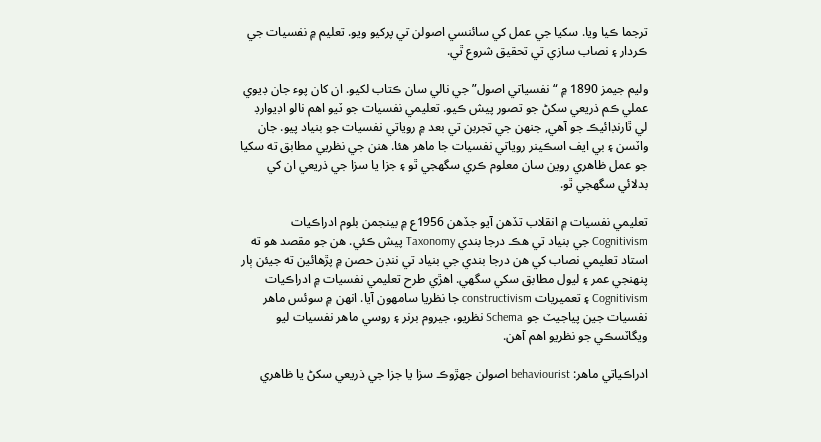ترجما ڪيا ويا. سکيا جي عمل کي سائنسي اصولن تي پرکيو ويو. تعليم ۾ نفسيات جي ڪردار ۽ نصاب سازي تي تحقيق شروع ٿي.

وليم جيمز 1890 ۾ “نفسياتي اصول” جي نالي سان ڪتاب لکيو. ان کان پوء جان ڊيوي عملي ڪم ذريعي سکڻ جو تصور پيش ڪيو. تعليمي نفسيات جو ٽيو اهم نالو اڊيوارڊ لي ٿارنڊائيڪ جو آهي, جنهن جي تجربن تي بعد ۾ روياتي نفسيات جو بنياد پيو. جان واٽسن ۽ بي ايف اسڪينر روياتي نفسيات جا ماهر هئا. هنن جي نظريي مطابق ته سکيا جو عمل ظاهري روين سان معلوم ڪري سگهجي ٿو ۽ جزا يا سزا جي ذريعي ان کي بدلائي سگهجي ٿو.

تعليمي نفسيات ۾ انقلاب تڏهن آيو جڏهن 1956ع ۾ بينجمن بلوم ادراڪيات Cognitivism جي بنياد تي هڪ درجا بندي Taxonomy پيش ڪئي. هن جو مقصد هو ته استاد تعليمي نصاب کي هن درجا بندي جي بنياد تي ننڊن حصن ۾ پڙهائين ته جيئن ٻار پنهنجي عمر ۽ ليول مطابق سکي سگهي. اهڙي طرح تعليمي نفسيات ۾ ادراڪيات Cognitivism ۽ تعميريات constructivism جا نظريا سامهون آيا. انهن ۾ سوئس ماهر نفسيات جين پياجيٽ جو Schema نظريو، جيروم برنر ۽ روسي ماهر نفسيات ليو ويگاٽسڪي جو نظريو اهم آهن.

ادراڪياتي ماهر: behaviourist اصولن جهڙوڪ سزا يا جزا جي ذريعي سکڻ يا ظاهري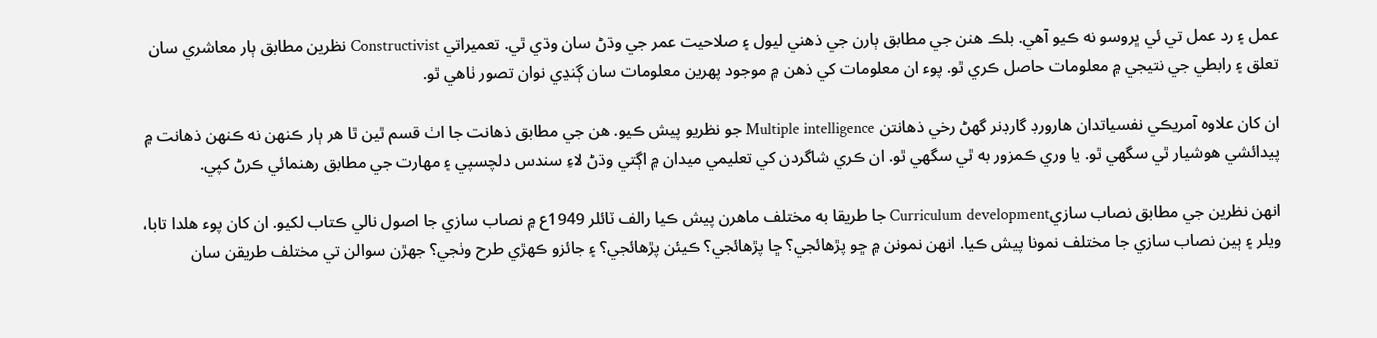عمل ۽ رد عمل تي ئي ڀروسو نه ڪيو آهي. بلڪ هنن جي مطابق ٻارن جي ذهني ليول ۽ صلاحيت عمر جي وڌڻ سان وڌي ٿي. تعميراتي Constructivist نظرين مطابق ٻار معاشري سان تعلق ۽ رابطي جي نتيجي ۾ معلومات حاصل ڪري ٿو. پوء ان معلومات کي ذهن ۾ موجود پهرين معلومات سان ڳنڍي نوان تصور ٺاهي ٿو.

ان کان علاوه آمريڪي نفسياتدان هارورڊ گارڊنر گهڻ رخي ذهانتن Multiple intelligence جو نظريو پيش ڪيو. هن جي مطابق ذهانت جا اٺ قسم ٿين ٿا هر ٻار ڪنهن نه ڪنهن ذهانت ۾ پيدائشي هوشيار ٿي سگهي ٿو. يا وري ڪمزور به ٿي سگھي ٿو. ان ڪري شاگردن کي تعليمي ميدان ۾ اڳتي وڌڻ لاءِ سندس دلچسپي ۽ مهارت جي مطابق رهنمائي ڪرڻ کپي.

انهن نظرين جي مطابق نصاب سازيCurriculum development جا طريقا به مختلف ماهرن پيش ڪيا رالف ٽائلر 1949ع ۾ نصاب سازي جا اصول نالي ڪتاب لکيو. ان کان پوء هلدا تابا، ويلر ۽ ٻين نصاب سازي جا مختلف نمونا پيش ڪيا. انهن نمونن ۾ ڇو پڙهائجي؟ ڇا پڙهائجي؟ ڪيئن پڙهائجي؟ ۽ جائزو ڪهڙي طرح وٺجي؟ جهڙن سوالن تي مختلف طريقن سان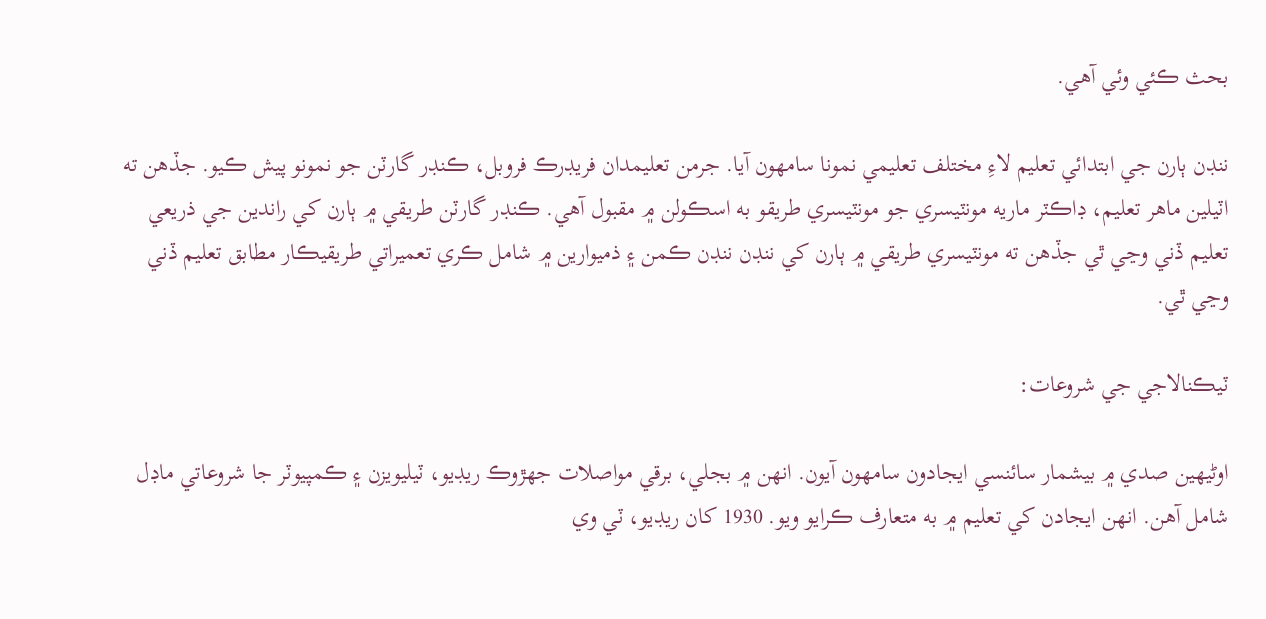بحث ڪئي وئي آهي.

ننڊن ٻارن جي ابتدائي تعليم لاءِ مختلف تعليمي نمونا سامهون آيا. جرمن تعليمدان فريڊرڪ فروبل، ڪنڊر گارٽن جو نمونو پيش ڪيو. جڏهن ته اٽيلين ماهر تعليم، ڊاڪٽر ماريه مونٽيسري جو مونٽيسري طريقو به اسڪولن ۾ مقبول آهي. ڪنڊر گارٽن طريقي ۾ ٻارن کي راندين جي ذريعي تعليم ڏني وڃي ٿي جڏهن ته مونٽيسري طريقي ۾ ٻارن کي ننڊن ننڊن ڪمن ۽ ذميوارين ۾ شامل ڪري تعميراتي طريقيڪار مطابق تعليم ڏني وڃي ٿي.

ٽيڪنالاجي جي شروعات:

اوڻيهين صدي ۾ بيشمار سائنسي ايجادون سامهون آيون. انهن ۾ بجلي، برقي مواصلات جهڙوڪ ريڊيو، ٽيليويزن ۽ ڪمپيوٽر جا شروعاتي ماڊل شامل آهن. انهن ايجادن کي تعليم ۾ به متعارف ڪرايو ويو. 1930 کان ريڊيو، ٽي وي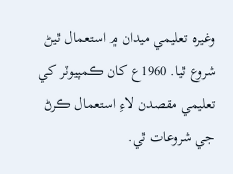وغيره تعليمي ميدان ۾ استعمال ٿيڻ شروع ٿيا. 1960ع کان ڪمپيوٽر کي تعليمي مقصدن لاءِ استعمال ڪرڻ جي شروعات ٿي.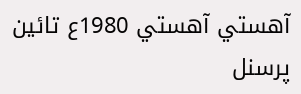آهستي آهستي 1980ع تائين پرسنل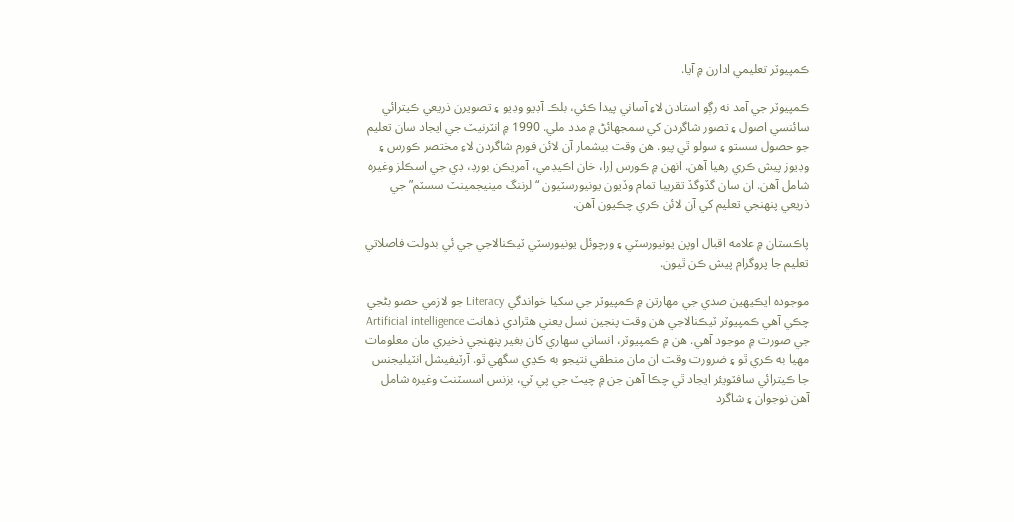ڪمپيوٽر تعليمي ادارن ۾ آيا.

ڪمپيوٽر جي آمد نه رڳو استادن لاءِ آساني پيدا ڪئي، بلڪ آڊيو وڊيو ۽ تصويرن ذريعي ڪيترائي سائنسي اصول ۽ تصور شاگردن کي سمجهائڻ ۾ مدد ملي. 1990 ۾ انٽرنيٽ جي ايجاد سان تعليم جو حصول سستو ۽ سولو ٿي پيو. هن وقت بيشمار آن لائن فورم شاگردن لاءِ مختصر ڪورس ۽ وڊيوز پيش ڪري رهيا آهن. انهن ۾ ڪورس اِرا، خان اڪيڊمي، آمريڪن بورڊ، ڊي جي اسڪلز وغيره شامل آهن. ان سان گڏوگڏ تقريبا تمام وڏيون يونيورسٽيون “لرننگ مينيجمينٽ سسٽم” جي ذريعي پنهنجي تعليم کي آن لائن ڪري چڪيون آهن.

پاڪستان ۾ علامه اقبال اوپن يونيورسٽي ۽ ورچوئل يونيورسٽي ٽيڪنالاجي جي ئي بدولت فاصلاتي تعليم جا پروگرام پيش ڪن ٿيون.

موجوده ايڪيھين صدي جي مهارتن ۾ ڪمپيوٽر جي سکيا خواندگي Literacy جو لازمي حصو بڻجي چڪي آهي ڪمپيوٽر ٽيڪنالاجي هن وقت پنجين نسل يعني هٿرادي ذهانت Artificial intelligence جي صورت ۾ موجود آهي. هن ۾ ڪمپيوٽر، انساني سهاري کان بغير پنهنجي ذخيري مان معلومات مهيا به ڪري ٿو ۽ ضرورت وقت ان مان منطقي نتيجو به ڪڍي سگهي ٿو. آرٽيفيشل انٽيليجنس جا ڪيترائي سافٽويئر ايجاد ٿي چڪا آهن جن ۾ چيٽ جي پي ٽي، بزنس اسسٽنٽ وغيره شامل آهن نوجوان ۽ شاگرد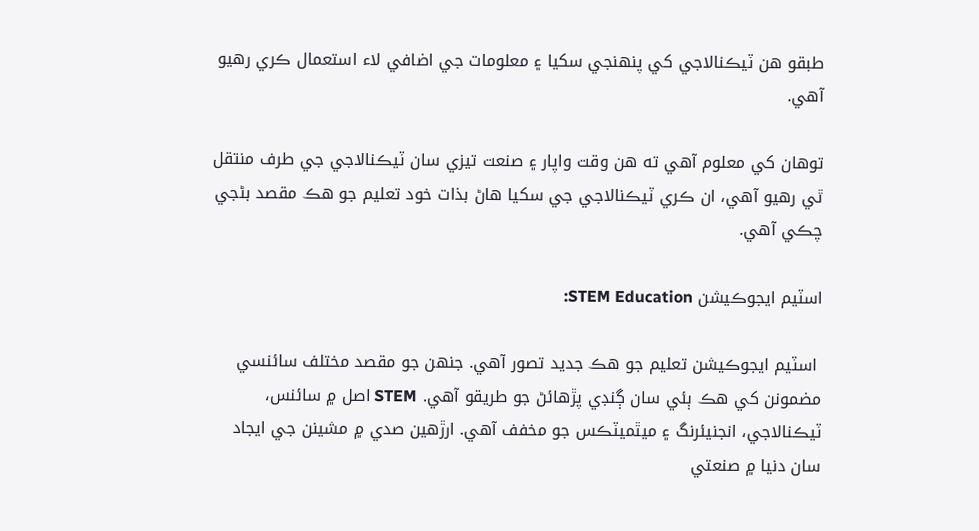طبقو هن ٽيڪنالاجي کي پنهنجي سکيا ۽ معلومات جي اضافي لاء استعمال ڪري رهيو آهي.

توهان کي معلوم آهي ته هن وقت واپار ۽ صنعت تيزي سان ٽيڪنالاجي جي طرف منتقل ٿي رهيو آهي، ان ڪري ٽيڪنالاجي جي سکيا هاڻ بذات خود تعليم جو هڪ مقصد بڻجي چڪي آهي.

اسٽيم ايجوڪيشن STEM Education:

 اسٽيم ايجوڪيشن تعليم جو هڪ جديد تصور آهي. جنهن جو مقصد مختلف سائنسي مضمونن کي هڪ ٻئي سان ڳنڊي پڙهائڻ جو طريقو آهي. STEM اصل ۾ سائنس، ٽيڪنالاجي، انجنيئرنگ ۽ ميٿميٽڪس جو مخفف آهي. ارڙهين صدي ۾ مشينن جي ايجاد سان دنيا ۾ صنعتي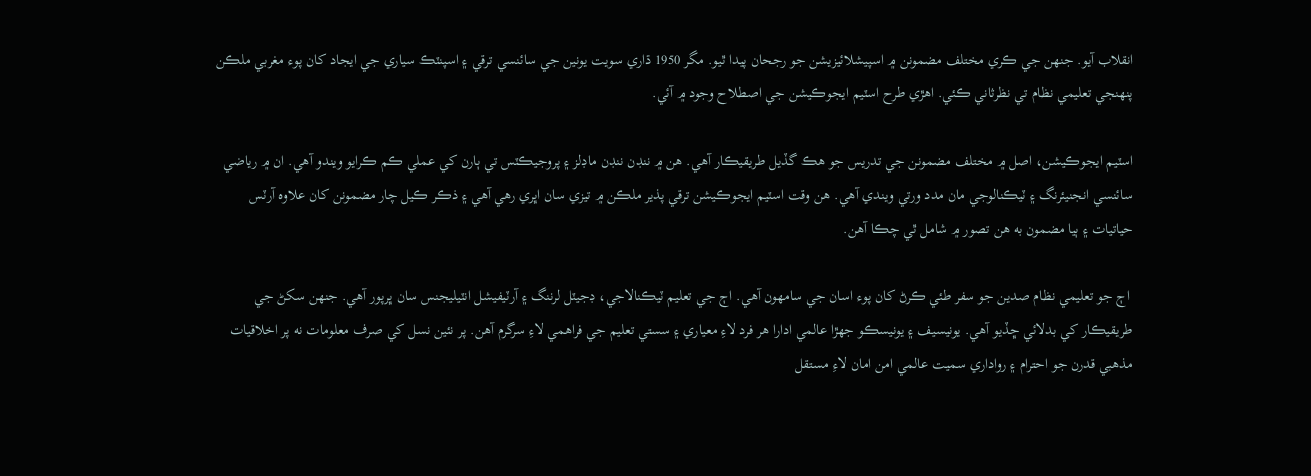انقلاب آيو. جنهن جي ڪري مختلف مضمونن ۾ اسپيشلائيزيشن جو رجحان پيدا ٿيو. مگر 1950 ڌاري سويت يونين جي سائنسي ترقي ۽ اسپنٽڪ سياري جي ايجاد کان پوء مغربي ملڪن پنهنجي تعليمي نظام تي نظرثاني ڪئي. اهڙي طرح اسٽيم ايجوڪيشن جي اصطلاح وجود ۾ آئي.

اسٽيم ايجوڪيشن، اصل ۾ مختلف مضمونن جي تدريس جو هڪ گڏيل طريقيڪار آهي. هن ۾ ننڊن ننڊن ماڊلز ۽ پروجيڪٽس تي ٻارن کي عملي ڪم ڪرايو ويندو آهي. ان ۾ رياضي سائنسي انجنيئرنگ ۽ ٽيڪنالوجي مان مدد ورتي ويندي آهي. هن وقت اسٽيم ايجوڪيشن ترقي پذير ملڪن ۾ تيزي سان اڀري رهي آهي ۽ ذڪر ڪيل چار مضمونن کان علاوه آرٽس حياتيات ۽ ٻيا مضمون به هن تصور ۾ شامل ٿي چڪا آهن.

 اڄ جو تعليمي نظام صدين جو سفر طئي ڪرڻ کان پوء اسان جي سامهون آهي. اڄ جي تعليم ٽيڪنالاجي، ڊجيٽل لرننگ ۽ آرٽيفيشل انٽيليجنس سان ڀرپور آهي. جنهن سکڻ جي طريقيڪار کي بدلائي ڇڏيو آهي. يونيسيف ۽ يونيسڪو جهڙا عالمي ادارا هر فرد لاءِ معياري ۽ سستي تعليم جي فراهمي لاءِ سرگرم آهن. پر نئين نسل کي صرف معلومات نه پر اخلاقيات مذهبي قدرن جو احترام ۽ رواداري سميت عالمي امن امان لاءِ مستقل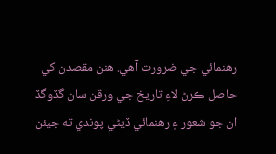رهنمائي جي ضرورت آهي. هنن مقصدن کي حاصل ڪرڻ لاءِ تاريخ جي ورقن سان گڏوگڏ ان جو شعور ۽ رهنمائي ڏيڻي پوندي ته جيئن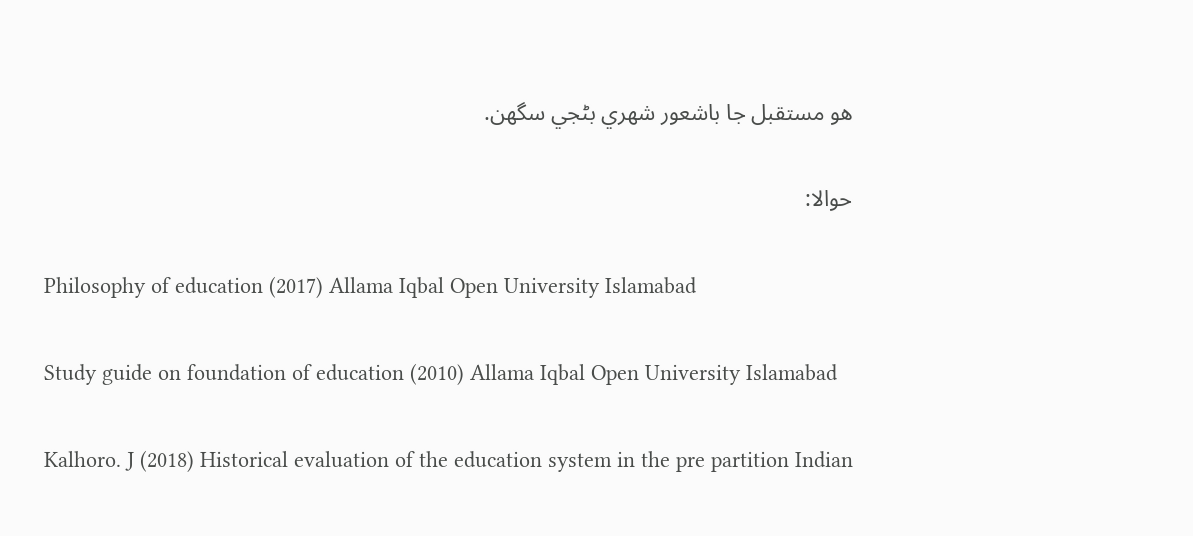هو مستقبل جا باشعور شهري بڻجي سگهن.

حوالا:

Philosophy of education (2017) Allama Iqbal Open University Islamabad

Study guide on foundation of education (2010) Allama Iqbal Open University Islamabad

Kalhoro. J (2018) Historical evaluation of the education system in the pre partition Indian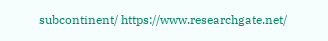subcontinent/ https://www.researchgate.net/